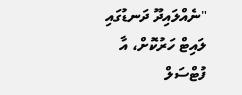"ނެއްލައިދޫ ދަނޑުގައި ލައިޓް ހަރުކޮށް، އާ ފުޓްސަލް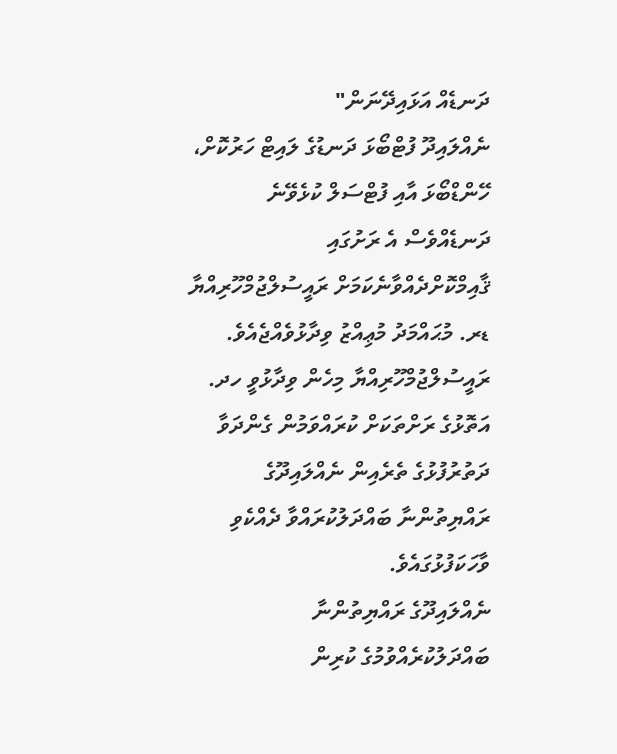ދަނޑެއް އަޅައިދޭނަން"
ނެއްލައިދޫ ފުޓްބޯޅަ ދަނޑުގެ ލައިޓް ހަރުކޮށް، ހޭންޑްބޯޅަ އާއި ފުޓްސަލް ކުޅެވޭނެ ދަނޑެއްވެސް އެ ރަށުގައި ޤާއިމްކޮށްދެއްވާނެކަމަށް ރައީސުލްޖުމްހޫރިއްޔާ ޑރ. މުޙައްމަދު މުޢިއްޒު ވިދާޅުވެއްޖެއެވެ.
ރައީސުލްޖުމްހޫރިއްޔާ މިހެން ވިދާޅުވީ ހދ. އަތޮޅުގެ ރަށްތަކަށް ކުރައްވަމުން ގެންދަވާ ދަތުރުފުޅުގެ ތެރެއިން ނެއްލައިދޫގެ ރައްޔިތުންނާ ބައްދަލުކުރައްވާ ދެއްކެވި ވާހަކަފުޅުގައެވެ.
ނެއްލައިދޫގެ ރައްޔިތުންނާ ބައްދަލުކުރެއްވުމުގެ ކުރިން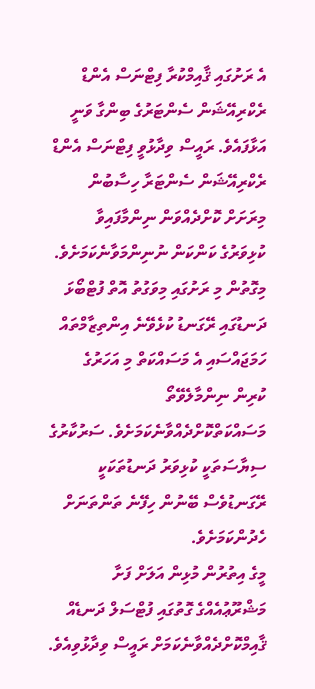އެ ރަށުގައި ޤާއިމްކުރާ ފިޓްނަސް އެންޑް ރެކްރިއޭޝަން ސެންޓަރުގެ ބިންގާ ވަނީ އަޅާފައެވެ. ރައީސް ވިދާޅުވީ ފިޓްނަސް އެންޑް ރެކްރިއޭޝަން ސެންޓަރާ ހިސާބުން މިރަށަށް ކޮށްދެއްވަން ނިންމާފައިވާ ކުޅިވަރުގެ ކަންކަން ނުނިންމަވާނެކަމަށެވެ.
މިގޮތުން މި ރަށުގައި މިވަގުތު އޮތް ފުޓްބޯޅަ ދަނޑުގައި ރޭގަނޑު ކުޅެވޭނެ އިންތިޒާމްތައް ހަމަޖައްސައި އެ މަސައްކަތް މި އަހަރުގެ ކުރިން ނިންމާލެވޭތޯ މަސައްކަތްކޮށްދެއްވާނެކަމަށެވެ. ސަރުކާރުގެ ސިޔާސަތަކީ ކުޅިވަރު ދަނޑުތަކަކީ ރޭގަނޑުވެސް ބޭނުން ހިފޭނެ ތަންތަނަށް ހެދުންކަމަށެވެ.
މީގެ އިތުރުން މުޅިން އަލަށް ފަށާ މަޝްރޫޢުއެއްގެ ގޮތުގައި ފުޓްސަލް ދަނޑެއް ޤާއިމްކޮށްދެއްވާނެކަމަށް ރައީސް ވިދާޅުވިއެވެ.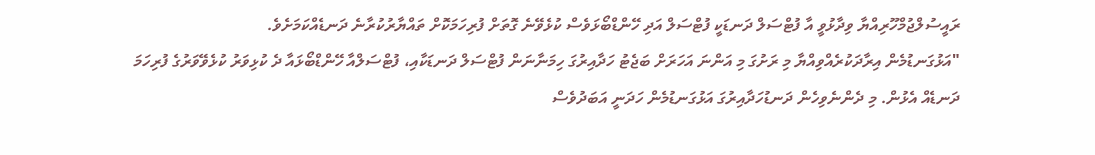ރައީސުލްޖުމްހޫރިއްޔާ ވިދާޅުވީ އާ ފުޓްސަލް ދަނޑަކީ ފުޓްސަލް އަދި ހޭންޑްބޯޅަވެސް ކުޅެވޭނެ ގޮތަށް ފުރިހަމަކޮށް ތައްޔާރުކުރާނެ ދަނޑެއްކަމަށެވެ.
"އަޅުގަނޑުމެން އިރާދަކުރެއްވިއްޔާ މި ރަށުގަ މި އަންނަ އަހަރަށް ބަޖެޓު ހަދާއިރުގަ ހިމަނާނަން ފުޓްސަލް ދަނޑަކާއި، ފުޓްސަލްއާ ހޭންޑްބޯޅައާ ދެ ކުޅިވަރު ކުޅެވޭވަރުގެ ފުރިހަމަ ދަނޑެއް އެޅުން. މި ދެންނެވިހެން ދަނޑުހަދާއިރުގަ އަޅުގަނޑުމެން ހަދަނީ އަބަދުވެސް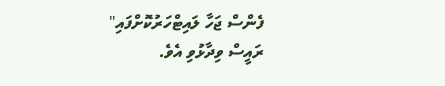ފެންސް ޖަހާ ލައިޓްހަރުކޮށްފައި" ރައީސް ވިދާޅުވި އެވެ.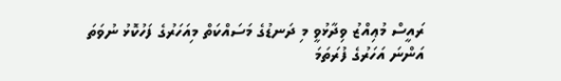ރައީސް މުޢިއްޒު ވިދާޅުވީ މި ދަނޑުގެ މަސައްކަތް މިއަހަރުގެ ފަހުކޮޅު ނުވަތަ އަންނަ އަހަރުގެ ފުރަތަމަ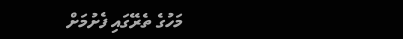މަހުގެ ތެރޭގައި ފެށުމަށް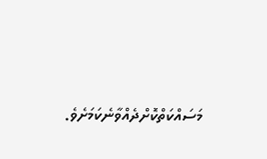މަސައްކަތްކޮށްދެއްވާނެކަމަށެވެ.